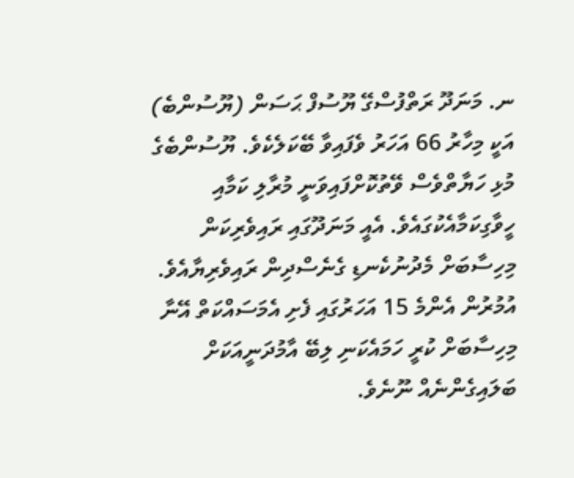ނ. މަނަދޫ ރަތްފުސްގޭ ޔޫސުފް ޙަސަން (ޔޫސުންބެ) އަކީ މިހާރު 66 އަހަރު ވެފައިވާ ބޭކަލެކެވެ. ޔޫސުންބެގެ މުޅި ހަޔާތްވެސް ވޭތުކޮށްފައިވަނީ މުރާލި ކަމާއި ހީވާގިކަމާއެކުގައެވެ. އެއީ މަނަދޫގައި ރައިވެރިކަން މިހިސާބަށް މެދުނުކެނޑި ގެނެސްދިން ރައިވެރިޔާއެވެ. އުމުރުން އެންމެ 15 އަހަރުގައި ފެށި އެމަސައްކަތް އޭނާ މިހިސާބަށް ކުރީ ހަމައެކަނި ލިބޭ އާމުދަނީއަކަށް ބަލައިގެންނެއް ނޫނެވެ.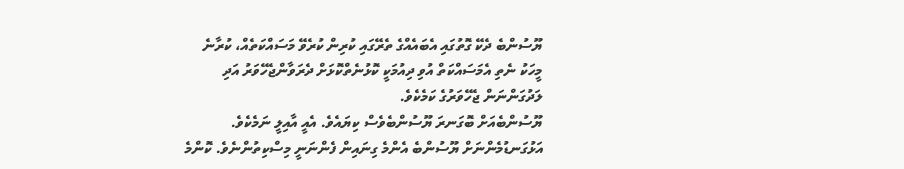ޔޫސުންބެ ދެކޭ ގޮތުގައި އެބައެއްގެ ތެރޭގައި ކުރިން ކުރެވޭ މަސައްކަތެއް، ކުރާނެ މީހަކު ނެތި އެމަސައްކަތް އުވި ދިއުމަކީ ކޮޅުނެތްކޮޅަށް ދެރަވާންޖެހޭވަރު އަދި ލަދުގަންނަން ޖެހޭވަރުގެ ކަމެކެވެ.
ޔޫސުންބެއަށް ބޮގަނރަ ޔޫސުންބެވެސް ކިޔައެވެ. އެއީ އާއިލީ ނަމެކެވެ. އަޅުގަނޑުމެންނަށް ޔޫސުންބެ އެންމެ ގިނައިން ފެންނަނީ މިސްކިތުންނެވެ. ކޮންމެ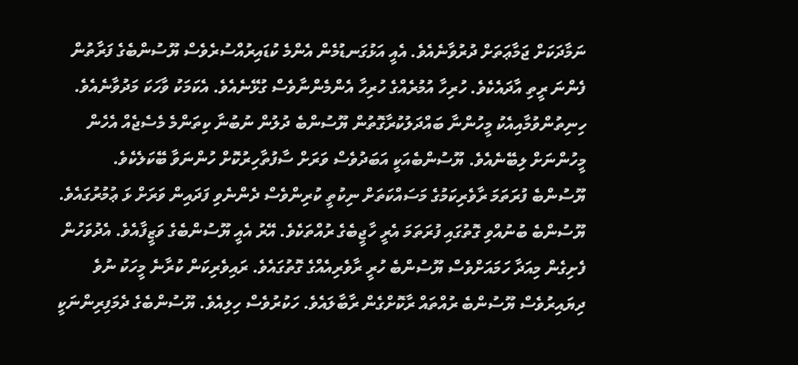ނަމާދަކަށް ޖަމާޢަތަށް ދުރުވާނެއެވެ. އެއީ އަޅުގަނޑުމެން އެންމެ ކުޑައިރުއްސުރެވެސް ޔޫސުންބެގެ ފަރާތުން ފެންނަ ރީތި އާދައެކެވެ. ހުރިހާ އުމުރެއްގެ ހުރިހާ އެންމެންނާވެސް ގުޅޭނެއެވެ. އެކަމަކު ވާހަކަ މަދުވާނެއެވެ. ހިނިތުންވުމާއިއެކު މީހުންނާ ބައްދަލުކުރާގޮތުން ޔޫސުންބެ ދުލުން ނުބުނާ ކިތަންމެ މެސެޖެއް އެހެން މީހުންނަށް ލިބޭނެއެވެ. ޔޫސުންބެއަކީ އަބަދުވެސް ވަރަށް ސާފުތާހިރުކޮށް ހުންނަވާ ބޭކަލެކެވެ.
ޔޫސުންބެ ފުރަތަމަ ރާވެރިކަމުގެ މަސައްކަތަށް ނިކުތީ ކުރިންވެސް ދެންނެވި ފަދައިން ވަރަށް ޅަ ޢުމުރުގައެވެ. ޔޫސުންބެ ބުނުއްވި ގޮތުގައި ފުރަތަމަ އެރީ ހާޖީބެގެ ރުއްތަކެވެ. އޭރު އެއީ ޔޫސުންބެގެ ވަޒީފާއެވެ. އެދުވަހުން ފެށިގެން މިއަދާ ހަމައަށްވެސް ޔޫސުންބެ ހުރީ ރާވެރިއެއްގެ ގޮތުގައެވެ. ރައިވެރިކަން ކުރާނެ މީހަކު ނުވެ ދިޔައިރުވެސް ޔޫސުންބެ ރުއްތައް ރާކޮށްގެން ރާބާލައެވެ. ހަކުރުވެސް ހިލިއެވެ. ޔޫސުންބެގެ ދެމަފިރިންނަކީ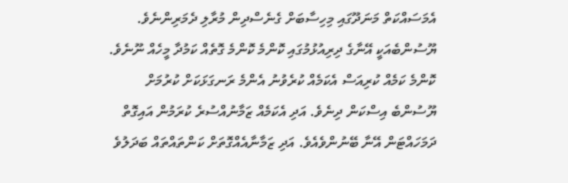އެމަސައްކަތް މަނަދޫގައި މިހިސާބަށް ގެނެސްދިން މުރާލި ދެމަރިންނެވެ.
ޔޫސުންބެއަކީ އޭނާގެ ދިރިއުޅުމުގައި ކޮންމެ ކޮންމެ ގޮތެއް ކަމުދާ މީހެއް ނޫނެވެ. ކޮންމެ ކަމެއް ކުރިއަސް އެކަމެއް ކުރެވުނު އެންމެ ރަނގަޅަކަށް ކުރުމަށް ޔޫސުންބެ އިސްކަން ދިނެވެ. އަދި އެކަމެއް ޒަމާނުއްސުރެ ކުރަމުން އައިގޮތް ދަމަހައްޓަން އޭނާ ބޭނުންވެއެވެ. އަދި ޒަމާނާއެއްގޮތަށް ކަންތައްތައް ބަދަލުވެ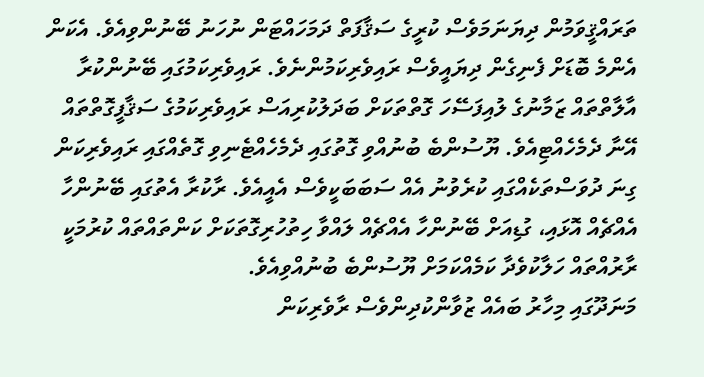ތަރައްޤީވަމުން ދިޔަނަމަވެސް ކުރީގެ ސަޤާފަތް ދަމަހައްޓަން ނުހަނު ބޭނުންވިއެވެ. އެކަން އެންމެ ބޮޑަށް ފެނިގެން ދިޔައީވެސް ރައިވެރިކަމުންނެވެ. ރައިވެރިކަމުގައި ބޭނުންކުރާ އާލާތްތައް ޒަމާނުގެ ލުއިފަސޭހަ ގޮތްތަކަށް ބަދަލުކުރިއަސް ރައިވެރިކަމުގެ ސަޤާފީގޮތްތައް އޭނާ ދެމެހެއްޓިއެވެ. ޔޫސުންބެ ބުނުއްވި ގޮތުގައި ދެމެހެއްޓެނިވި ގޮތެއްގައި ރައިވެރިކަން ގިނަ ދުވަސްތަކެއްގައި ކުރެވުނު އެއް ސަބަބަކީވެސް އެއީއެވެ. ރާކުރާ އެތުގައި ބޭނުންހާ އެއްޗެއް އޮޅައި، ގުޑިއަށް ބޭނުންހާ އެއްޗެއް ލައްވާ ހިތުހުރިގޮތަކަށް ކަންތައްތައް ކުރުމަކީ ރާރުއްތައް ހަލާކުވެދާ ކަމެއްކަމަށް ޔޫސުންބެ ބުނުއްވިއެވެ.
މަނަދޫގައި މިހާރު ބައެއް ޒުވާންކުދިންވެސް ރާވެރިކަން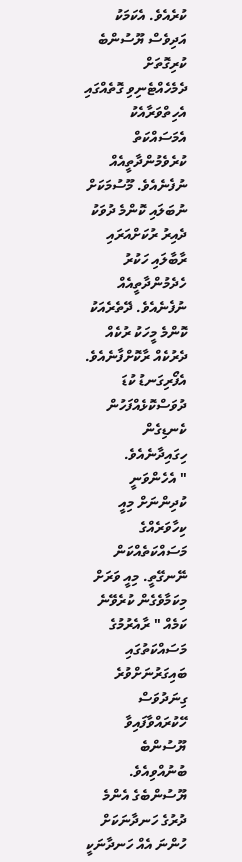ކުރެއެވެ. އެކަމަކު އަދިވެސް ޔޫސުންބެ ކުރިގޮތަށް ދެމެހެއްޓެނިވި ގޮތެއްގައި އެހިތްވަރާއެކު އެމަސައްކަތް ކުރެވެމުންދާތީއެއް ނުފެނެއެވެ. މޫސުމަކަށް ނުބަލައި ކޮންމެ ދުވަކު ދެއިރު ރުކަށްއަރައި ރާބާލައި ހަކުރު ހެދެމުންދާތީއެއް ނުފެނެއެވެ. ދޭތެރެއަކު ކޮންމެ މީހަކު ރުކެއް ދެރުކެއް ރާކޮށްފާނެއެވެ. އެފޯރިގަނޑު ކުޑަ ދުވަސްކޮޅެއްފަހުން ކެނޑިގެން ހިގައިދާނެއެވެ.
" އެހެންވަނީ ކުދިންނަށް މިއީ ކިހާވަރެއްގެ މަސައްކަތެއްކަން ނޭނގޭތީ. މިއީ ވަރަށް މިކަމާވެގެން ކުރެވޭނެ ކަމެއް " ރާއެރުމުގެ މަސައްކަތުގައި ބައިގަރުނަށްވުރެ ގިނަދުވަސް ހޭކުރައްވާފައިވާ ޔޫސުންބެ ބުނުއްވިއެވެ. ޔޫސުންބެގެ އެންމެ ދުރުގެ ހަނދާނަކަށް ހުންނަ އެއް ހަނދާނަކީ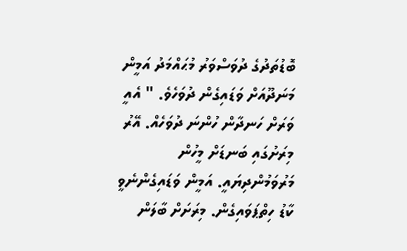ބޮޑުތަދުގެ ދުވަސްވަރު މުޙައްމަދު އަމީން މަނަދޫއަށް ވަޑައިގެން ދުވަހެވެ. " އެއީ ވަރަށް ހަނދާން ހުންނަ ދުވަހެއް. އޭރު މިރަށުގައި ބަނޑަށް މީހުން މަރުވަމުންދިޔައީ. އަމީން ވަޑައިގެންނެވީ ކާޑު ހިތްޕަވައިގެން. މިރަށަށް ބާލަން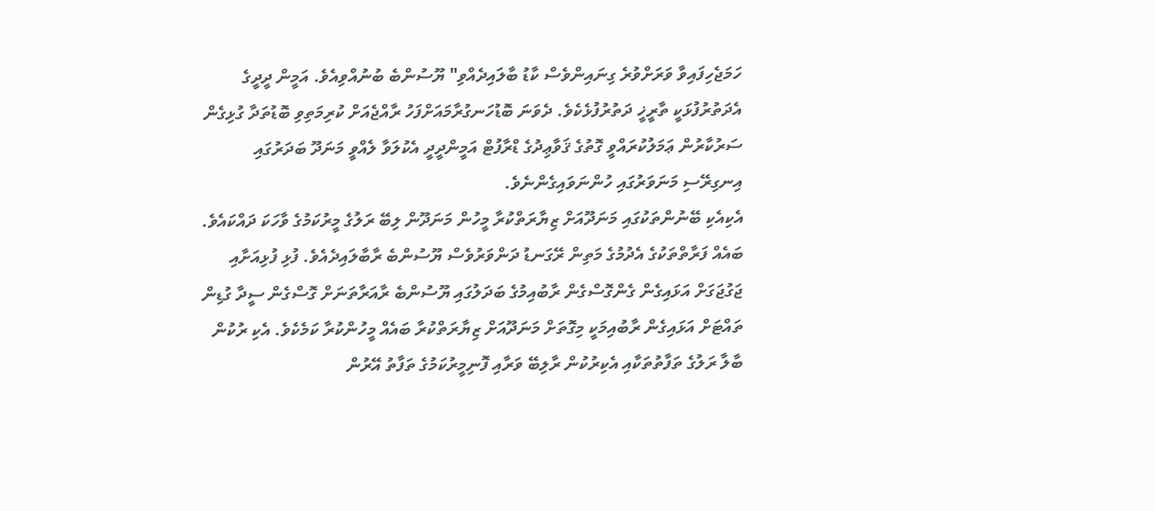ހަމަޖެހިފައިވާ ވަރަށްވުރެ ގިނައިންވެސް ކާޑު ބާލައިދެއްވި" ޔޫސުންބެ ބުނުއްވިއެވެ. އަމީން ދީދީގެ އެދަތުރުފުޅަކީ ތާރީޚީ ދަތުރުފުޅެކެވެ. ދެވަނަ ބޮޑުހަނގުރާމައަށްފަހު ރާއްޖެއަށް ކުރިމަތިވި ބޮޑުތަދާ ގުޅިގެން ސަރުކާރުން ޢަމަލުކުރައްވީ ގޮތުގެ ޤަވާޢިދުގެ ޑްރާފުޓް އަމީންދީދީ އެކުލަވާ ލެއްވީ މަނަދޫ ބަދަރުގައި އިނގިރޭސި މަނަވަރުގައި ހުންނަވައިގެންނެވެ.
އެކިއެކި ބޭނުންތަކުގައި މަނަދޫއަށް ޒިޔާރަތްކުރާ މީހުން މަނަދޫން ލިބޭ ރަލުގެ މީރުކަމުގެ ވާހަކަ ދައްކައެވެ. ބައެއް ފަރާތްތަކުގެ އެދުމުގެ މަތިން ރޭގަނޑު ދަންވަރުވެސް ޔޫސުންބެ ރާބާލައިދެއެވެ. ފުޅި ފުޅިއަށާއި ޖަގުޖަގަށް އަޅައިގެން ގެންގޮސްގެން ރާބުއިމުގެ ބަދަލުގައި ޔޫސުންބެ ރާއަރާތަނަށް ގޮސްގެން ސީދާ ގުޑިން ތައްޓަށް އަޅައިގެން ރާބުއިމަކީ މިގޮތަށް މަނަދޫއަށް ޒިޔާރަތްކުރާ ބައެއް މީހުންކުރާ ކަމެކެވެ. އެކި ރުކުން ބާލާ ރަލުގެ ތަފާތުތަކާއި އެކިރުކުން ރާލިބޭ ވަރާއި ފޮނިމީރުކަމުގެ ތަފާތު އޭރުން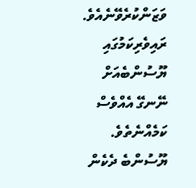ވަޒަންކުރެވޭނެއެވެ. ރައިވެރިކަމުގައި ޔޫސުންބެއަށް ނޭނގޭ އެއްވެސް ކަމެއްނެތެވެ. ޔޫސުންބެ ދެކެން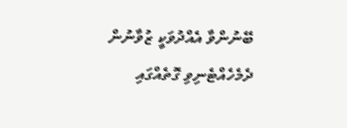ބޭނުންވާ އެއްދުވަކީ ޒުވާނުން ދެމެހެއްޓެނިވި ގޮތެއްގައި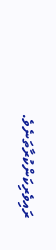ރައިވެރިކަންކުރާތަނެވެ.